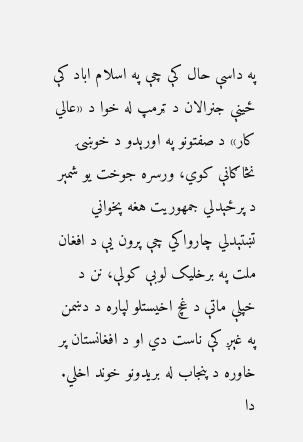په داسې حال کې چې په اسلام اباد کې ځینې جنرالان د ټرمپ له خوا د «عالي کار» د صفتونو په اورېدو د خوښۍ نڅاګانې کوي، ورسره جوخت یو شمېر د پرځېدلي جمهوریت هغه پخواني تښتېدلي چارواکي چې پرون یې د افغان ملت په برخلیک لوبې کولې، نن د خپلې ماتې د غچ اخیستلو لپاره د دښمن په غېږ کې ناست دي او د افغانستان پر خاوره د پنجاب له بریدونو خوند اخلي.
دا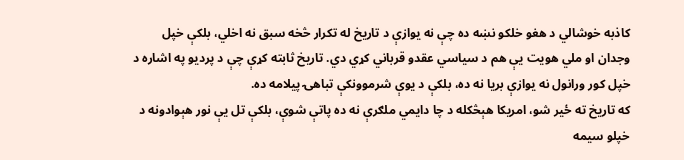کاذبه خوشالي د هغو خلکو نښه ده چې نه یوازې د تاریخ له تکرار څخه سبق نه اخلي، بلکې خپل وجدان او ملي هویت یې هم د سیاسي عقدو قرباني کړي دي. تاریخ ثابته کړې چې د پردیو په اشاره د خپل کور ورانول نه یوازې بریا نه ده، بلکې د یوې شرموونکې تباهۍ پیلامه ده.
که تاریخ ته ځیر شو، امریکا هېڅکله د چا دایمي ملګرې نه ده پاتې شوې، بلکې تل یې نور هېوادونه د خپلو سیمه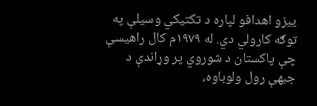ییزو اهدافو لپاره د تکتیکي وسیلې په توګه کارولي دي. له ۱۹۷۹م کال راهیسې چې پاکستان د شوروي پر وړاندې د جبهې رول ولوباوه،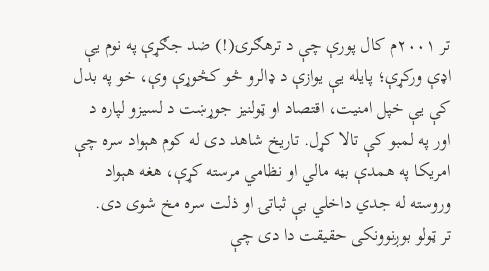تر ۲۰۰۱م کال پورې چې د ترهګرۍ(!) ضد جګړې په نوم یې اډې ورکړې؛ پایله یې یوازې د ډالرو څو کڅوړې وې، خو په بدل کې یې خپل امنیت، اقتصاد او ټولنیز جوړښت د لسیزو لپاره د اور په لمبو کې تالا کړل. تاریخ شاهد دی له کوم هېواد سره چې امریکا په همدې بڼه مالي او نظامي مرسته کړې، هغه هېواد وروسته له جدي داخلي بې ثباتۍ او ذلت سره مخ شوی دی.
تر ټولو بوږنوونکی حقیقت دا دی چې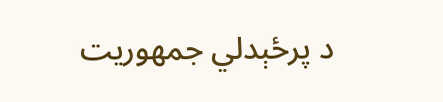د پرځېدلي جمهوریت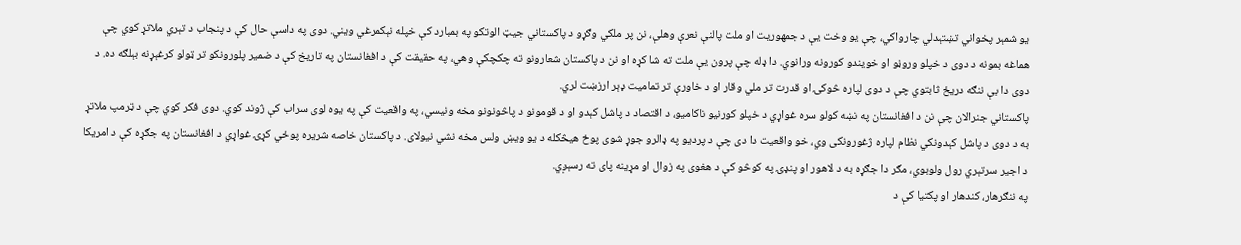یو شمېر پخواني تښتېدلي چارواکي، چې یو وخت یې د جمهوریت او ملت پالنې نعرې وهلې، نن پر ملکي وګړو د پاکستاني جیټ الوتکو په بمبارد کې خپله نېکمرغي ویني. دوی په داسې حال کې د پنجاب د تېري ملاتړ کوي چې هماغه بمونه د دوی د خپلو وروڼو او خویندو کورونه ورانوي. دا ډله چې پرون یې ملت ته شا کړه او نن د پاکستان شعارونو ته چکچکې وهي، په حقیقت کې د افغانستان په تاریخ کې د ضمیر پلورونکو تر ټولو کرغېړنه بېلګه ده. د دوی دا بې ننګه دریځ ثابتوي چې د دوی لپاره څوکۍ او قدرت تر ملي وقار او د خاورې تر تمامیت ډېر ارزښت لري.
پاکستاني جنرالان چې نن د افغانستان په نښه کولو سره غواړي د خپلو کورنیو ناکامیو، د اقتصاد د پاشل کېدو او د قومونو د پاڅونونو مخه ونیسي، په واقعیت کې په یوه لوی سراب کې ژوند کوي. دوی فکر کوي چې د ټرمپ ملاتړ به د دوی د پاشل کېدونکي نظام لپاره ژغورونکی وي، خو واقعیت دا دی چې د پردیو په ډالرو جوړ شوی پوځ هیڅکله د یو ویښ ولس مخه نشي نیولای. د پاکستان خاصه شریره پوځي کړۍ غواړي د افغانستان په جګړه کې د امریکا د اجیر سرتېري رول ولوبوي، مګر دا جګړه به د لاهور او پنډۍ په کوڅو کې د هغوی په زوال او مړینه پای ته رسېږي.
په ننګرهار، کندهار او پکتیا کې د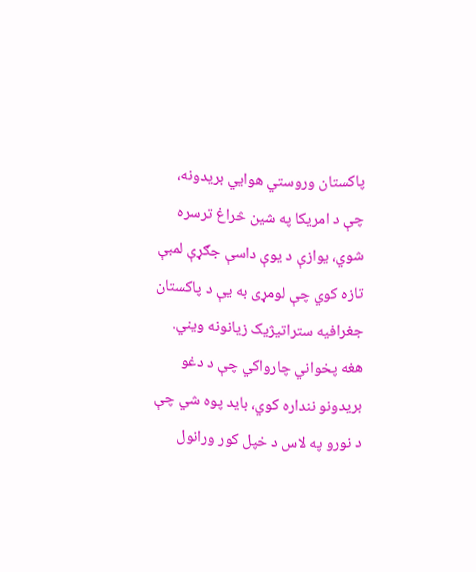پاکستان وروستي هوايي بریدونه، چې د امریکا په شین څراغ ترسره شوي، یوازې د یوې داسې جګړې لمبې تازه کوي چې لومړی به یې د پاکستان جغرافیه ستراتیژیک زیانونه ویني. هغه پخواني چارواکي چې د دغو بریدونو ننداره کوي، باید پوه شي چې د نورو په لاس د خپل کور ورانول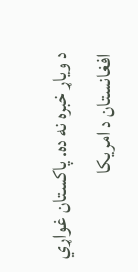د ویاړ خبره نه ده. پاکستان غواړي افغانستان د امریکا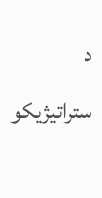د ستراتیژیکو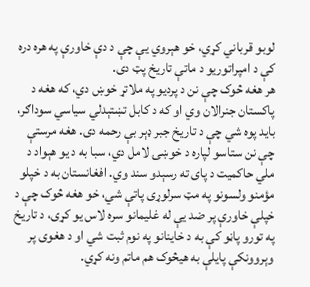لوبو قرباني کړي، خو هېروي یې چې د دې خاورې په هره دره کې د امپراتوریو د ماتې تاریخ پټ دی.
هر هغه څوک چې نن د پردیو په ملاتړ خوښ دي، که هغه د پاکستان جنرالان وي او که د کابل تښتېدلي سیاسي سوداګر، باید پوه شي چې د تاریخ جبر ډېر بې رحمه دی. هغه مرستې چې نن ستاسو لپاره د خوښۍ لامل دي، سبا به د یو هېواد د ملي حاکمیت د پای ته رسېدو سند وي. افغانستان به د خپلو مؤمنو ولسونو په مټ سرلوړی پاتې شي، خو هغه څوک چې د خپلې خاورې پر ضد یې له غلیمانو سره لاس یو کړی، د تاریخ په تورو پاڼو کې به د خاینانو په نوم ثبت شي او د هغوی پر وېروونکې پایلې به هیڅوک هم ماتم ونه کړي.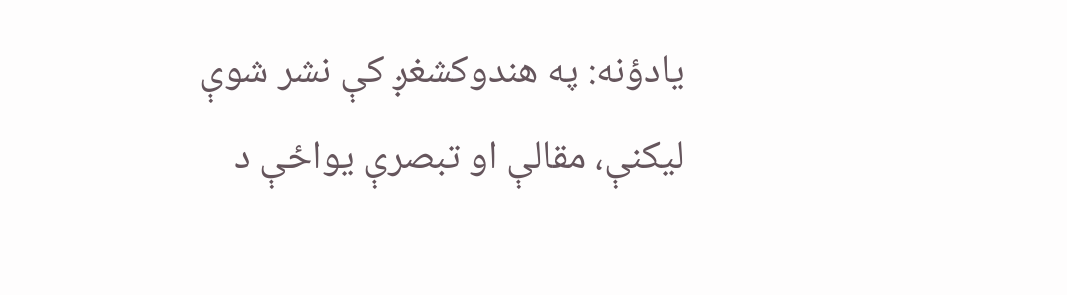یادؤنه: په هندوکشغږ کې نشر شوې لیکنې، مقالې او تبصرې یواځې د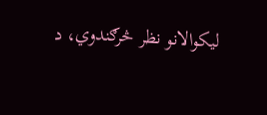لیکوالانو نظر څرګندوي، د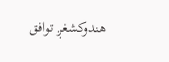هندوکشغږ توافق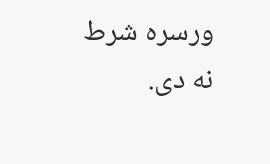ورسره شرط نه دی.